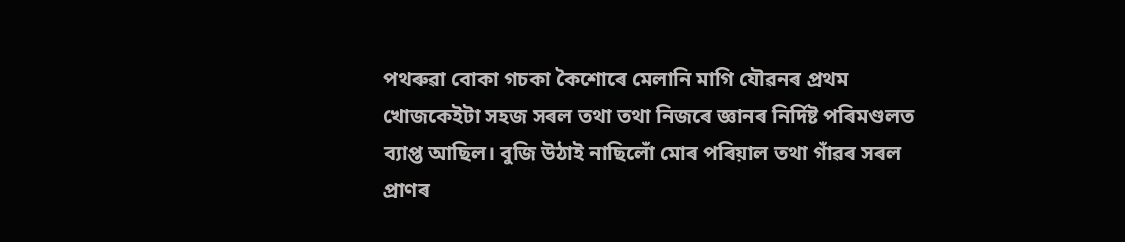পথৰুৱা বোকা গচকা কৈশোৰে মেলানি মাগি যৌৱনৰ প্রথম খোজকেইটা সহজ সৰল তথা তথা নিজৰে জ্ঞানৰ নির্দিষ্ট পৰিমণ্ডলত ব্যাপ্ত আছিল। বুজি উঠাই নাছিলোঁ মোৰ পৰিয়াল তথা গাঁৱৰ সৰল প্ৰাণৰ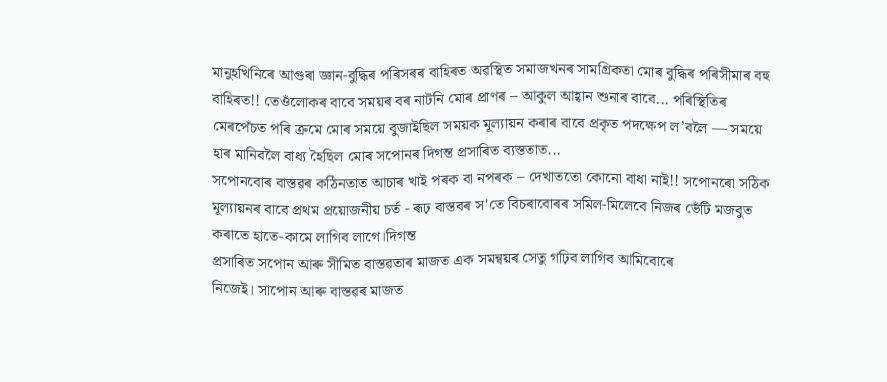মানুহখিনিৰে আগুৰা জ্ঞান-বুদ্ধিৰ পৰিসৰৰ বাহিৰত অৱস্থিত সমাজখনৰ সামগ্ৰিকতা মোৰ বুদ্ধিৰ পৰিসীমাৰ বহু বাহিৰত!! তেওঁলোকৰ বাবে সময়ৰ বৰ নাটনি মোৰ প্রাণৰ – আকুল আহ্বান শুনাৰ বাবে... পৰিস্থিতিৰ মেৰপেঁচত পৰি ক্ৰমে মোৰ সময়ে বুজাইছিল সময়ক মূল্যায়ন কৰাৰ বাবে প্রকৃত পদক্ষেপ ল’বলৈ — সময়ে হাৰ মানিবলৈ বাধ্য হৈছিল মোৰ সপোনৰ দিগন্ত প্রসাৰিত ব্যস্ততাত...
সপোনবোৰ বাস্তৱৰ কঠিনতাত আচাৰ খাই পৰক বা নপৰক – দেখাততো কোনো বাধা নাই!! সপোনৰো সঠিক মূল্যায়নৰ বাবে প্রথম প্রয়োজনীয় চর্ত - ৰূঢ় বাস্তবৰ স'তে বিচৰাবোৰৰ সমিল-মিলেবে নিজৰ ভেঁটি মজবুত কৰাতে হাতে-কামে লাগিব লাগে।দিগন্ত
প্রসাৰিত সপোন আৰু সীমিত বাস্তৱতাৰ মাজত এক সমন্বয়ৰ সেতু গঢ়িব লাগিব আমিবোৰে
নিজেই। সাপোন আৰু বাস্তৱৰ মাজত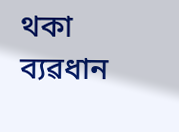থকা ব্যৱধান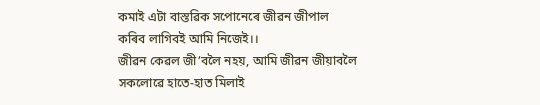কমাই এটা বাস্তৱিক সপোনেৰে জীৱন জীপাল
কৰিব লাগিবই আমি নিজেই।।
জীৱন কেৱল জী’বলৈ নহয়, আমি জীৱন জীয়াবলৈ সকলোৱে হাতে-হাত মিলাই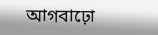আগবাঢ়ো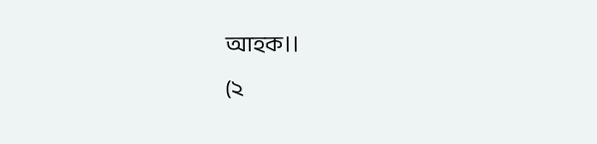আহক।।
(২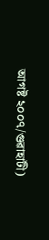আগষ্ট ২০০৭/গুৱাহাটী)